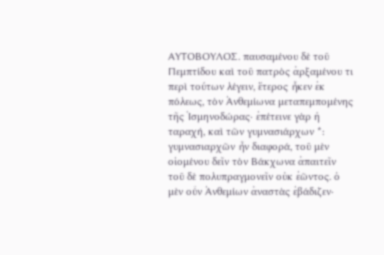ΑΥΤΟΒΟΥΛΟΣ. παυσαμένου δὲ τοῦ Πεμπτίδου καὶ τοῦ πατρὸς ἀρξαμένου τι περὶ τούτων λέγειν, ἕτερος ἧκεν ἐκ πόλεως, τὸν Ἀνθεμίωνα μεταπεμπομένης τῆς Ἰσμηνοδώρας· ἐπέτεινε γὰρ ἡ ταραχή, καὶ τῶν γυμνασιάρχων *: γυμνασιαρχῶν ἦν διαφορά, τοῦ μὲν οἰομένου δεῖν τὸν Βάκχωνα ἀπαιτεῖν τοῦ δὲ πολυπραγμονεῖν οὐκ ἐῶντος. ὁ μὲν οὖν Ἀνθεμίων ἀναστὰς ἐβάδιζεν·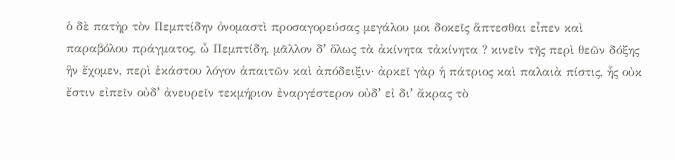ὁ δὲ πατὴρ τὸν Πεμπτίδην ὀνομαστὶ προσαγορεύσας μεγάλου μοι δοκεῖς ἅπτεσθαι εἶπεν καὶ παραβόλου πράγματος, ὦ Πεμπτίδη, μᾶλλον δʼ ὅλως τὰ ἀκίνητα τἀκίνητα ? κινεῖν τῆς περὶ θεῶν δόξης ἣν ἔχομεν, περὶ ἑκάστου λόγον ἀπαιτῶν καὶ ἀπόδειξιν· ἀρκεῖ γὰρ ἡ πάτριος καὶ παλαιὰ πίστις, ἧς οὐκ ἔστιν εἰπεῖν οὐδʼ ἀνευρεῖν τεκμήριον ἐναργέστερον οὐδʼ εἰ διʼ ἄκρας τὸ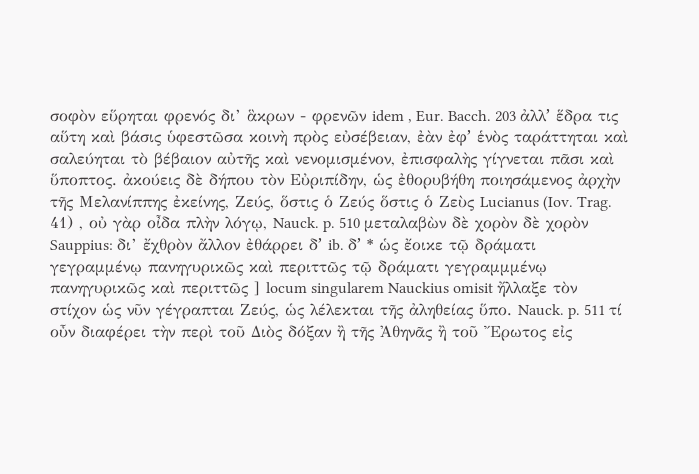σοφὸν εὕρηται φρενός δι’ ἃκρων - φρενῶν idem , Eur. Bacch. 203 ἀλλʼ ἕδρα τις αὕτη καὶ βάσις ὑφεστῶσα κοινὴ πρὸς εὐσέβειαν, ἐὰν ἐφʼ ἑνὸς ταράττηται καὶ σαλεύηται τὸ βέβαιον αὐτῆς καὶ νενομισμένον, ἐπισφαλὴς γίγνεται πᾶσι καὶ ὕποπτος. ἀκούεις δὲ δήπου τὸν Εὐριπίδην, ὡς ἐθορυβήθη ποιησάμενος ἀρχὴν τῆς Μελανίππης ἐκείνης, Ζεύς, ὅστις ὁ Ζεύς ὅστις ὁ Ζεὺς Lucianus (Iov. Trag. 41) , οὐ γὰρ οἶδα πλὴν λόγῳ, Nauck. p. 510 μεταλαβὼν δὲ χορὸν δὲ χορὸν Sauppius: δι’ ἔχθρὸν ἄλλον ἐθάρρει δʼ ib. δʼ * ὡς ἔοικε τῷ δράματι γεγραμμένῳ πανηγυρικῶς καὶ περιττῶς τῷ δράματι γεγραμμμένῳ πανηγυρικῶς καὶ περιττῶς ] locum singularem Nauckius omisit ἤλλαξε τὸν στίχον ὡς νῦν γέγραπται Ζεύς, ὡς λέλεκται τῆς ἀληθείας ὕπο. Nauck. p. 511 τί οὖν διαφέρει τὴν περὶ τοῦ Διὸς δόξαν ἢ τῆς Ἀθηνᾶς ἢ τοῦ Ἔρωτος εἰς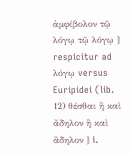ἀμφίβολον τῷ λόγῳ τῷ λόγῳ ] respicitur ad λόγῳ versus Euripidei (lib. 12) θέσθαι ἢ καὶ ἄδηλον ἢ καὶ ἂδηλον ] i.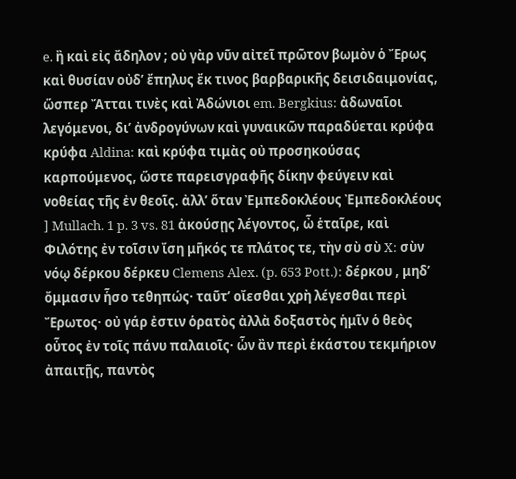e. ἢ καὶ εἰς ἄδηλον ; οὐ γὰρ νῦν αἰτεῖ πρῶτον βωμὸν ὁ Ἔρως καὶ θυσίαν οὐδʼ ἔπηλυς ἔκ τινος βαρβαρικῆς δεισιδαιμονίας, ὥσπερ Ἄτται τινὲς καὶ Ἀδώνιοι em. Bergkius: ἀδωναῖοι λεγόμενοι, διʼ ἀνδρογύνων καὶ γυναικῶν παραδύεται κρύφα κρύφα Aldina: καὶ κρύφα τιμὰς οὐ προσηκούσας καρπούμενος, ὥστε παρεισγραφῆς δίκην φεύγειν καὶ νοθείας τῆς ἐν θεοῖς. ἀλλʼ ὅταν Ἐμπεδοκλέους Ἐμπεδοκλέους ] Mullach. 1 p. 3 vs. 81 ἀκούσῃς λέγοντος, ὦ ἑταῖρε, καὶ Φιλότης ἐν τοῖσιν ἴση μῆκός τε πλάτος τε, τὴν σὺ σὺ X: σὺν νόῳ δέρκου δέρκευ Clemens Alex. (p. 653 Pott.): δέρκου , μηδʼ ὄμμασιν ἧσο τεθηπώς· ταῦτʼ οἴεσθαι χρὴ λέγεσθαι περὶ Ἔρωτος· οὐ γάρ ἐστιν ὁρατὸς ἀλλὰ δοξαστὸς ἡμῖν ὁ θεὸς οὗτος ἐν τοῖς πάνυ παλαιοῖς· ὧν ἂν περὶ ἑκάστου τεκμήριον ἀπαιτῇς, παντὸς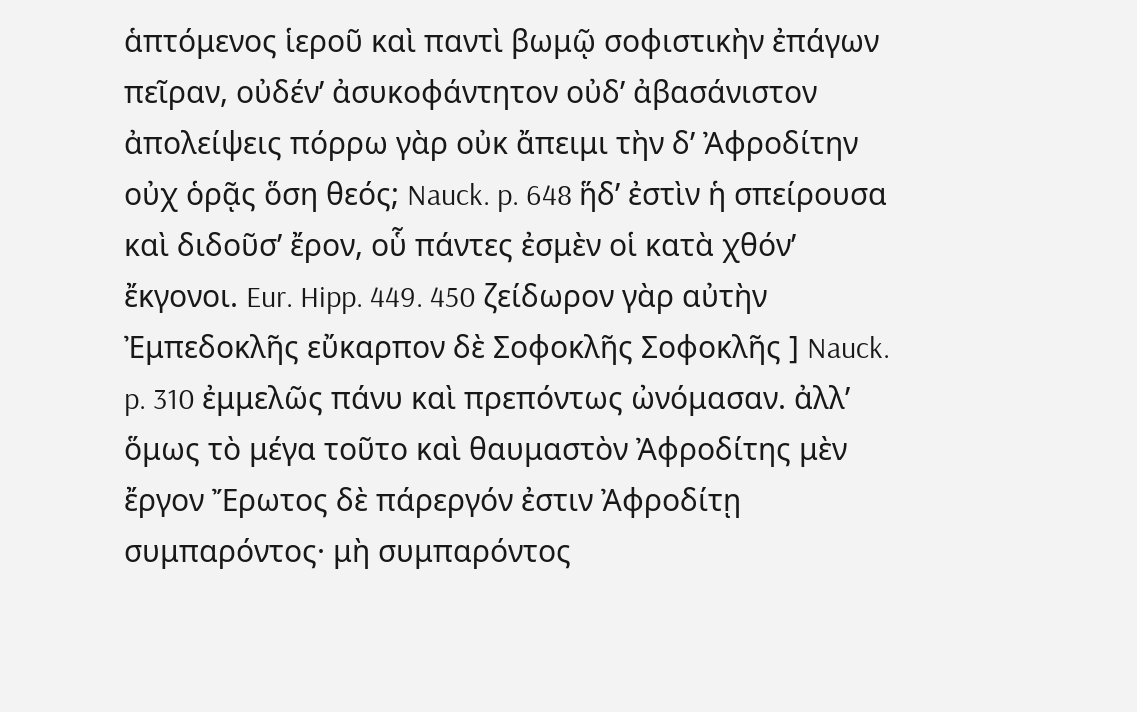ἁπτόμενος ἱεροῦ καὶ παντὶ βωμῷ σοφιστικὴν ἐπάγων πεῖραν, οὐδένʼ ἀσυκοφάντητον οὐδʼ ἀβασάνιστον ἀπολείψεις πόρρω γὰρ οὐκ ἄπειμι τὴν δʼ Ἀφροδίτην οὐχ ὁρᾷς ὅση θεός; Nauck. p. 648 ἥδʼ ἐστὶν ἡ σπείρουσα καὶ διδοῦσʼ ἔρον, οὗ πάντες ἐσμὲν οἱ κατὰ χθόνʼ ἔκγονοι. Eur. Hipp. 449. 450 ζείδωρον γὰρ αὐτὴν Ἐμπεδοκλῆς εὔκαρπον δὲ Σοφοκλῆς Σοφοκλῆς ] Nauck. p. 310 ἐμμελῶς πάνυ καὶ πρεπόντως ὠνόμασαν. ἀλλʼ ὅμως τὸ μέγα τοῦτο καὶ θαυμαστὸν Ἀφροδίτης μὲν ἔργον Ἔρωτος δὲ πάρεργόν ἐστιν Ἀφροδίτῃ συμπαρόντος· μὴ συμπαρόντος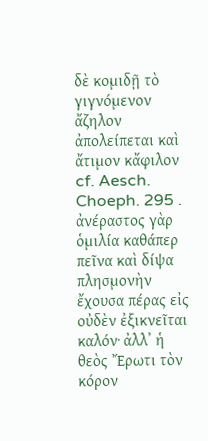δὲ κομιδῇ τὸ γιγνόμενον ἄζηλον ἀπολείπεται καὶ ἄτιμον κἄφιλον cf. Aesch. Choeph. 295 . ἀνέραστος γὰρ ὁμιλία καθάπερ πεῖνα καὶ δίψα πλησμονὴν ἔχουσα πέρας εἰς οὐδὲν ἐξικνεῖται καλόν· ἀλλʼ ἡ θεὸς Ἔρωτι τὸν κόρον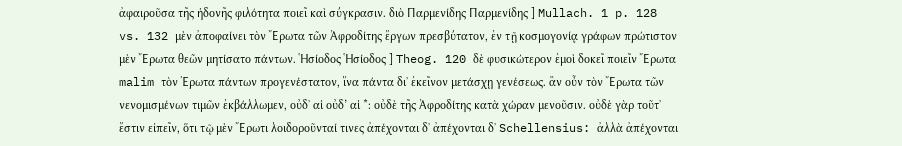ἀφαιροῦσα τῆς ἡδονῆς φιλότητα ποιεῖ καὶ σύγκρασιν. διὸ Παρμενίδης Παρμενίδης ] Mullach. 1 p. 128 vs. 132 μὲν ἀποφαίνει τὸν Ἔρωτα τῶν Ἀφροδίτης ἔργων πρεσβύτατον, ἐν τῇ κοσμογονίᾳ γράφων πρώτιστον μὲν Ἔρωτα θεῶν μητίσατο πάντων. Ἡσίοδος Ἡσίοδος ] Theog. 120 δὲ φυσικώτερον ἐμοὶ δοκεῖ ποιεῖν Ἔρωτα malim τὸν Ἐρωτα πάντων προγενέστατον, ἵνα πάντα διʼ ἐκεῖνον μετάσχῃ γενέσεως. ἂν οὖν τὸν Ἔρωτα τῶν νενομισμένων τιμῶν ἐκβάλλωμεν, οὐδʼ αἱ οὐδ’ αἱ *: οὐδὲ τῆς Ἀφροδίτης κατὰ χώραν μενοῦσιν. οὐδὲ γὰρ τοῦτʼ ἔστιν εἰπεῖν, ὅτι τῷ μὲν Ἔρωτι λοιδοροῦνταί τινες ἀπέχονται δʼ ἀπέχονται δʼ Schellensius: ἀλλὰ ἀπέχονται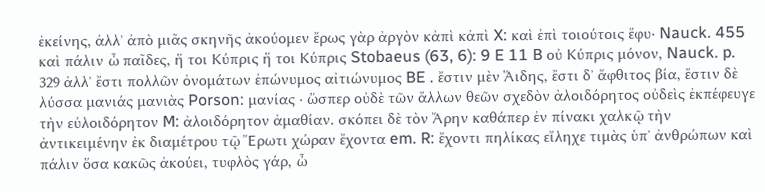ἐκείνης, ἀλλʼ ἀπὸ μιᾶς σκηνῆς ἀκούομεν ἔρως γὰρ ἀργὸν κἀπὶ κἀπὶ X: καὶ ἐπὶ τοιούτοις ἔφυ· Nauck. 455 καὶ πάλιν ὦ παῖδες, ἥ τοι Κύπρις ἥ τοι Κύπρις Stobaeus (63, 6): 9 E 11 B οὐ Κύπρις μόνον, Nauck. p. 329 ἀλλʼ ἔστι πολλῶν ὀνομάτων ἐπώνυμος αἰτιώνυμος BE . ἔστιν μὲν Ἅιδης, ἔστι δʼ ἄφθιτος βία, ἔστιν δὲ λύσσα μανιάς μανιὰς Porson: μανίας · ὥσπερ οὐδὲ τῶν ἄλλων θεῶν σχεδὸν ἀλοιδόρητος οὐδεὶς ἐκπέφευγε τὴν εὐλοιδόρητον M: ἀλοιδόρητον ἀμαθίαν. σκόπει δὲ τὸν Ἄρην καθάπερ ἐν πίνακι χαλκῷ τὴν ἀντικειμένην ἐκ διαμέτρου τῷ Ἔρωτι χώραν ἔχοντα em. R: ἔχοντι πηλίκας εἴληχε τιμὰς ὑπʼ ἀνθρώπων καὶ πάλιν ὅσα κακῶς ἀκούει, τυφλὸς γάρ, ὦ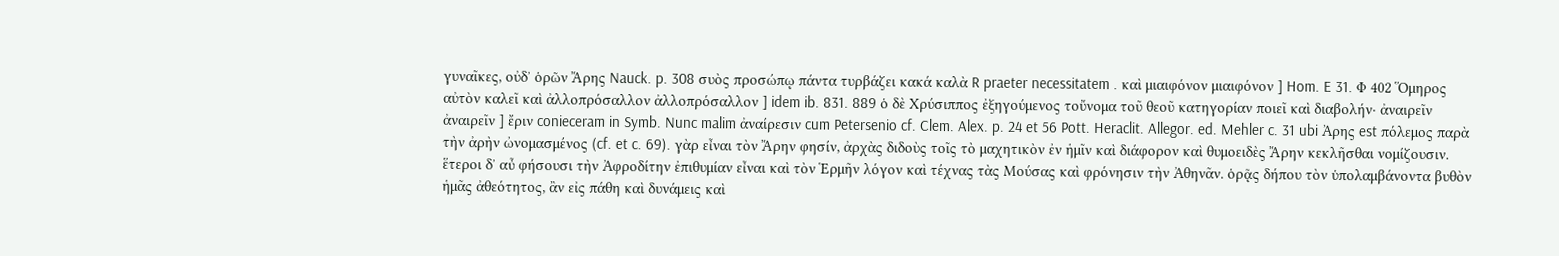γυναῖκες, οὐδʼ ὁρῶν Ἄρης Nauck. p. 308 συὸς προσώπῳ πάντα τυρβάζει κακά καλὰ R praeter necessitatem . καὶ μιαιφόνον μιαιφόνον ] Hom. E 31. Φ 402 Ὅμηρος αὐτὸν καλεῖ καὶ ἀλλοπρόσαλλον ἀλλοπρόσαλλον ] idem ib. 831. 889 ὁ δὲ Χρύσιππος ἐξηγούμενος τοὔνομα τοῦ θεοῦ κατηγορίαν ποιεῖ καὶ διαβολήν· ἀναιρεῖν ἀναιρεῖν ] ἔριν conieceram in Symb. Nunc malim ἀναίρεσιν cum Petersenio cf. Clem. Alex. p. 24 et 56 Pott. Heraclit. Allegor. ed. Mehler c. 31 ubi Ἀρης est πόλεμος παρὰ τὴν ἀρὴν ὠνομασμένος (cf. et c. 69). γὰρ εἶναι τὸν Ἄρην φησίν, ἀρχὰς διδοὺς τοῖς τὸ μαχητικὸν ἐν ἡμῖν καὶ διάφορον καὶ θυμοειδὲς Ἄρην κεκλῆσθαι νομίζουσιν. ἕτεροι δʼ αὖ φήσουσι τὴν Ἀφροδίτην ἐπιθυμίαν εἶναι καὶ τὸν Ἑρμῆν λόγον καὶ τέχνας τὰς Μούσας καὶ φρόνησιν τὴν Ἀθηνᾶν. ὁρᾷς δήπου τὸν ὑπολαμβάνοντα βυθὸν ἡμᾶς ἀθεότητος, ἂν εἰς πάθη καὶ δυνάμεις καὶ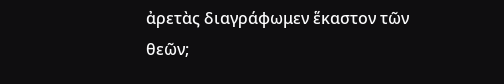ἀρετὰς διαγράφωμεν ἕκαστον τῶν θεῶν;